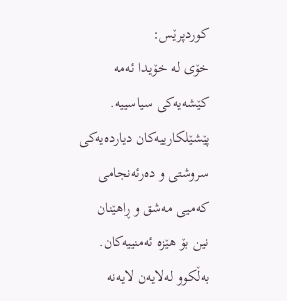کوردپرێس:
خۆی لە خۆیدا ئەمە کێشەیەکی سیاسییە. پێشێلکارییەکان دیاردەیەکی سروشتی و دەرئەنجامی کەمیی مەشق و ڕاهێنان نین بۆ هێزە ئەمنییەکان. بەڵکوو لەلایەن لایەنە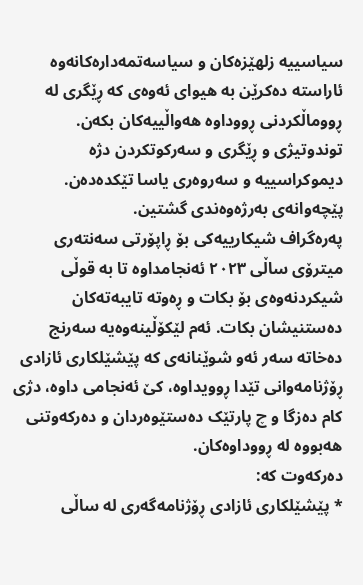سیاسییە زلهێزەکان و سیاسەتمەدارەکانەوە ئاراستە دەکرێن بە هیوای ئەوەی کە ڕێگری لە ڕووماڵکردنی ڕووداوە هەواڵییەکان بکەن. توندوتیژی و ڕێگری و سەرکوتکردن دژە دیموکراسییە و سەروەری یاسا تێکدەدەن. پێچەوانەی بەرژەوەندی گشتین.
پەرەگراف شیکارییەکی بۆ ڕاپۆرتی سەنتەری میترۆی ساڵی ٢٠٢٣ ئەنجامداوە تا بە قوڵی شیکردنەوەی بۆ بکات و ڕەوتە تایبەتەکان دەستنیشان بکات. ئەم لێکۆڵینەوەیە سەرنج دەخاتە سەر ئەو شوێنانەی کە پێشێلکاری ئازادی ڕۆژنامەوانی تێدا ڕوویداوە، کێ ئەنجامی داوە، دژی کام دەزگا و چ پارتێک دەستێوەردان و دەرکەوتنی هەبووە لە ڕووداوەکان.
دەرکەوت کە:
* پێشێلکاری ئازادی ڕۆژنامەگەری لە ساڵی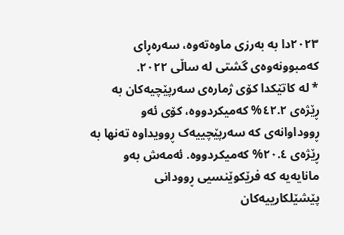٢٠٢٣دا بە بەرزی ماوەتەوە، سەرەڕای کەمبوونەوەی گشتی لە ساڵی ٢٠٢٢.
* لە کاتێکدا کۆی ژمارەی سەرپێچیەکان بە ڕێژەی ٤٢.٢% کەمیکردووە، کۆی ئەو ڕووداوانەی کە سەرپێچییەک ڕوویداوە تەنها بە ڕێژەی ٢٠.٤% کەمیکردووە. ئەمەش بەو مانایەیە کە فرێکوێنسیی ڕوودانی پێشێلکارییەکان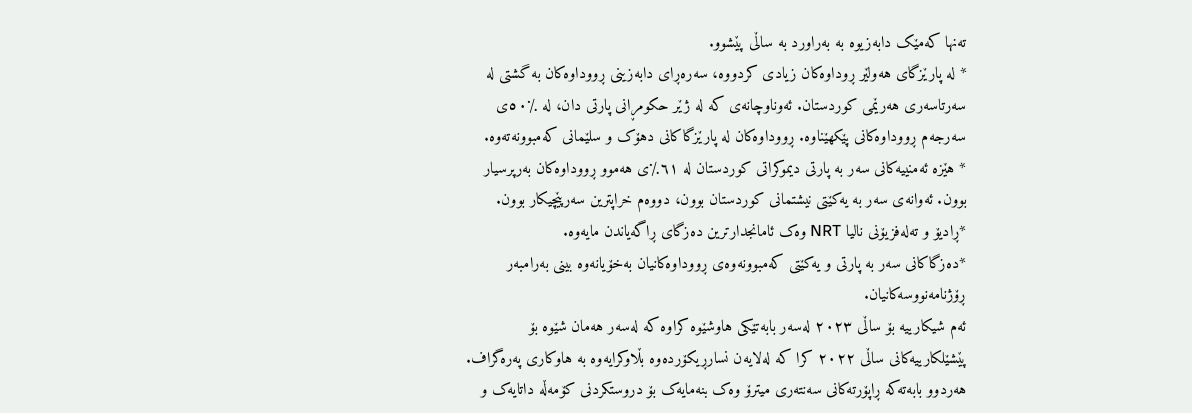تەنها کەمێک دابەزیوە بە بەراورد بە ساڵی پێشوو.
* لە پارێزگای هەولێر ڕوداوەکان زیادی کردووە، سەرەڕای دابەزینی ڕووداوەکان بە گشتی لە سەرتاسەری هەرێمی کوردستان. ئەوناوچانەی کە لە ژێر حکومڕانی پارتی دان، لە ٪٥٠ی سەرجەم ڕووداوەکانی پێکهێناوە. ڕووداوەکان لە پارێزگاکانی دهۆک و سلێمانی کەمبوونەتەوە.
* هێزە ئەمنییەکانی سەر بە پارتی دیموکراتی کوردستان لە ٦١٪ی هەموو ڕووداوەکان بەرپرسیار بوون. ئەوانەی سەر بە یەکێتی نیشتمانی کوردستان بوون، دووەم خراپترین سەرپێچیکار بوون.
*ڕادیۆ و تەلەفزیۆنی نالیا NRT وەک ئامانجدارترین دەزگای ڕاگەیاندن مایەوە.
*دەزگاکانی سەر بە پارتی و یەکێتی کەمبوونەوەی ڕووداوەکانیان بەخۆیانەوە بینی بەرامبەر ڕۆژنامەنووسەکانیان.
ئەم شیکارییە بۆ ساڵی ٢٠٢٣ لەسەر بابەتێکی هاوشێوە کراوە کە لەسەر هەمان شێوە بۆ پێشێلکارییەکانی ساڵی ٢٠٢٢ کرا کە لەلایەن نسارڕیکۆردەوە بڵاوکرایەوە بە هاوکاری پەرەگراف. هەردوو بابەتەکە ڕاپۆرتەکانی سەنتەری میترۆ وەک بنەمایەک بۆ دروستکردنی کۆمەڵە داتایەک و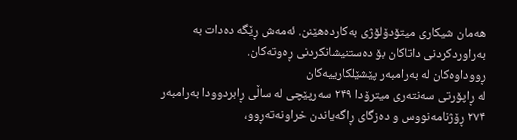هەمان شیکاری میتۆدۆلۆژی بەکاردەهێنن. ئەمەش ڕێگە دەدات بە بەراوردکردنی داتاکان بۆ دەستنیشانکردنی ڕەوتەکان.
ڕووداوەکان لە بەرامبەر پێشێلکارییەکان
لە ڕاپۆرتی سەنتەری میترۆدا ۲۴۹ سەرپێچی لە ساڵی ڕابردوودا بەرامبەر ۲۷۴ ڕۆژنامەنووس و دەزگای ڕاگەیاندن خراونەتەڕوو،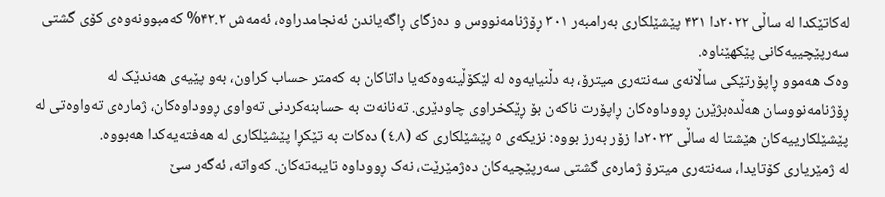لەکاتێکدا لە ساڵی ۲۰۲۲دا ۴۳۱ پێشێلکاری بەرامبەر ۳۰۱ ڕۆژنامەنووس و دەزگای ڕاگەیاندن ئەنجامدراوە، ئەمەش ۴۲.۲% کەمبوونەوەی کۆی گشتی سەرپێچییەکانی پێکهێناوە.
وەک هەموو ڕاپۆرتێکی ساڵانەی سەنتەری میترۆ، بە دڵنیایەوە لە لێکۆڵینەوەکەیا داتاکان بە کەمتر حساب کراون، بەو پێیەی هەندێک لە ڕۆژنامەنووسان هەڵدەبژێرن ڕووداوەکان ڕاپۆرت ناکەن بۆ ڕێکخراوی چاودێری. تەنانەت بە حسابنەکردنی تەواوی ڕووداوەکان، ژمارەی تەواوەتی لە پێشێلکارییەکان هێشتا لە ساڵی ٢٠٢٣دا زۆر بەرز بووە: نزیکەی ٥ پێشێلکاری کە (٤.۸) دەکات بە تێکڕا پێشێلکاری لە هەفتەیەکدا هەبووە.
لە ژمێریاری کۆتایدا، سەنتەری میترۆ ژمارەی گشتی سەرپێچیەکان دەژمێرێت، نەک ڕووداوە تایبەتەکان. کەواتە، ئەگەر سێ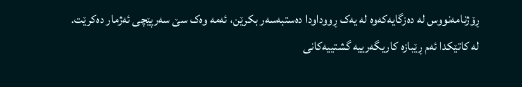ڕۆژنامەنووس لە دەزگایەکەوە لە یەک ڕووداودا دەستبەسەر بکرێن، ئەمە وەک سێ سەرپێچی ئەژمار دەکرێت.
لە کاتێکدا ئەم ڕێبازە کاریگەرییە گشتییەکانی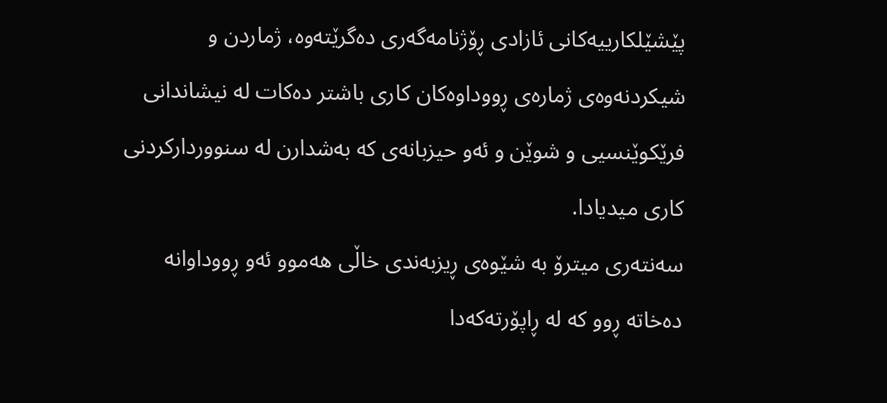پێشێلکارییەکانی ئازادی ڕۆژنامەگەری دەگرێتەوە، ژماردن و شیکردنەوەی ژمارەی ڕووداوەکان کاری باشتر دەکات لە نیشاندانی فرێکوێنسیی و شوێن و ئەو حیزبانەی کە بەشدارن لە سنووردارکردنی کاری میدیادا.
سەنتەری میترۆ بە شێوەی ڕیزبەندی خاڵی هەموو ئەو ڕووداوانە دەخاتە ڕوو کە لە ڕاپۆرتەکەدا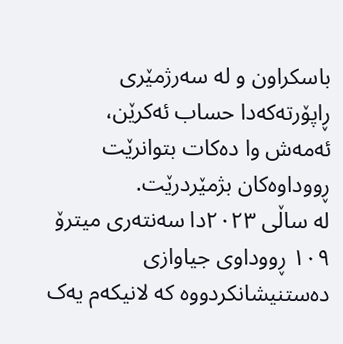باسکراون و لە سەرژمێری ڕاپۆرتەکەدا حساب ئەکرێن، ئەمەش وا دەکات بتوانرێت ڕووداوەکان بژمێردرێت.
لە ساڵی ٢٠٢٣دا سەنتەری میترۆ ١٠٩ ڕووداوی جیاوازی دەستنیشانکردووە کە لانیکەم یەک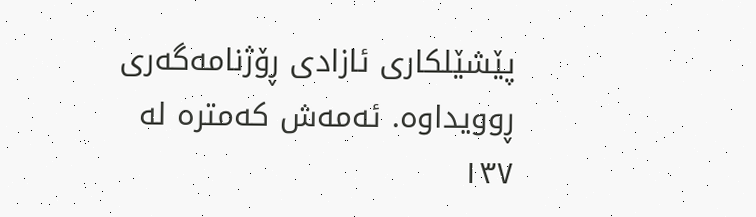پێشێلکاری ئازادی ڕۆژنامەگەری ڕوویداوە. ئەمەش کەمترە لە ١٣٧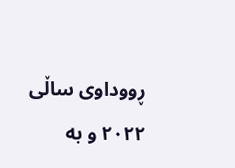ڕووداوی ساڵی ٢٠٢٢ و بە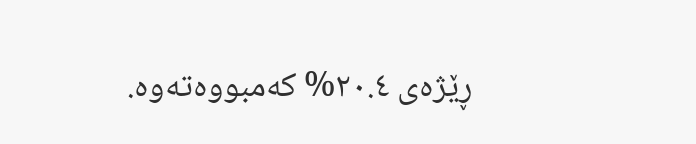ڕێژەی ٢٠.٤% کەمبووەتەوە.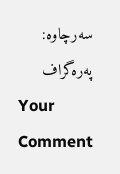سەرچاوە: پەرەگراف
Your Comment